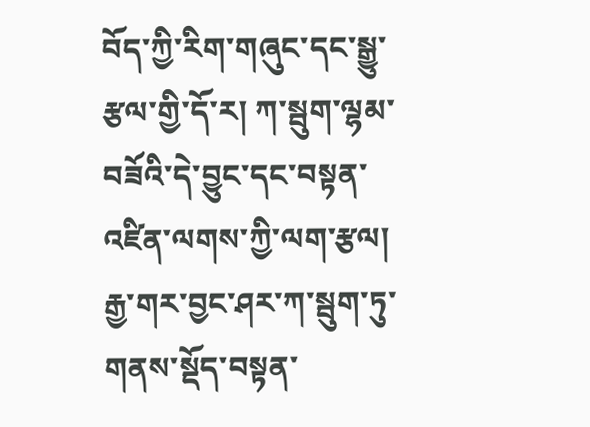བོད་ཀྱི་རིག་གཞུང་དང་སྒྱུ་རྩལ་གྱི་དོ་ར། ཀ་སྦུག་ལྷམ་བཟོའི་དེ་བྱུང་དང་བསྟན་འཛིན་ལགས་ཀྱི་ལག་རྩལ།
རྒྱ་གར་བྱང་ཤར་ཀ་སྦུག་ཏུ་གནས་སྡོད་བསྟན་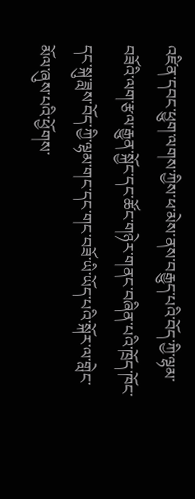འཛིན་དབང་ཕྱུག་ལགས་ཀྱིས་ཕ་མེས་ནས་བརྒྱུད་པའི་བོད་ཀྱི་ལྷམ་བཟོའི་ལག་རྩལ་རྒྱུན་སྐྱོང་དང་ཚོང་གཉེར་གནང་བཞིན་པའི་ཁྲོད་ཁོང་དང་སྐུ་ཟླས་བོད་ཀྱི་ལྷམ་གང་དང་གང་བཟོ་ཡི་ཡོད་པའི་སྐོར་ལ་གླེང་མོལ་ཞུས་པའི་ཕྱོགས་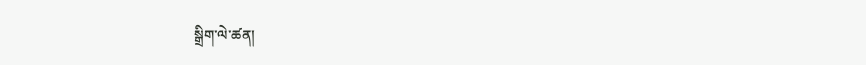སྒྲིག་ལེ་ཚན།